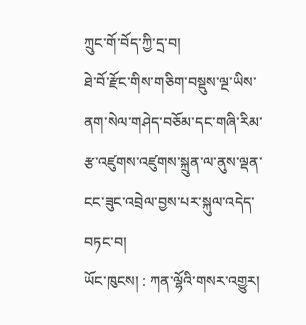ཀྲུང་གོ་བོད་ཀྱི་དྲ་བ།
ཐེ་བོ་རྫོང་གིས་གཅིག་བསྡུས་ལྔ་ཡིས་ནག་སེལ་གཤེད་བཅོམ་དང་གཞི་རིམ་རྩ་འཛུགས་འཛུགས་སྐྲུན་ལ་ནུས་ལྡན་ངང་ཟུང་འབྲེལ་བྱས་པར་སྐུལ་འདེད་བཏང་བ།
ཡོང་ཁུངས། : ཀན་ལྷོའི་གསར་འགྱུར།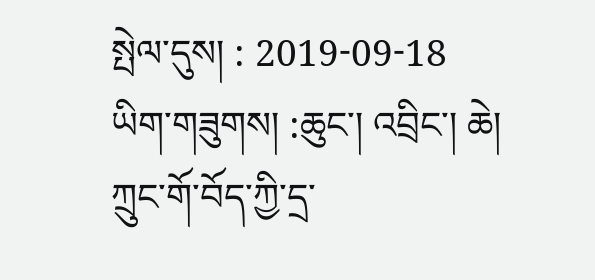སྤེལ་དུས། : 2019-09-18
ཡིག་གཟུགས། :ཆུང་། འབྲིང་། ཆེ།
ཀྲུང་གོ་བོད་ཀྱི་དྲ་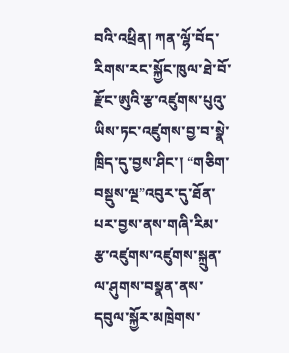བའི་འཕྲིན། ཀན་ལྷོ་བོད་རིགས་རང་སྐྱོང་ཁུལ་ཐེ་བོ་རྫོང་ཨུའི་རྩ་འཛུགས་པུའུ་ཡིས་ཏང་འཛུགས་བྱ་བ་སྣེ་ཁྲིད་དུ་བྱས་ཤིང་། “གཅིག་བསྡུས་ལྔ”འབུར་དུ་ཐོན་པར་བྱས་ནས་གཞི་རིམ་རྩ་འཛུགས་འཛུགས་སྐྲུན་ལ་ཤུགས་བསྣན་ནས་དབུལ་སྐྱོར་མཁྲེགས་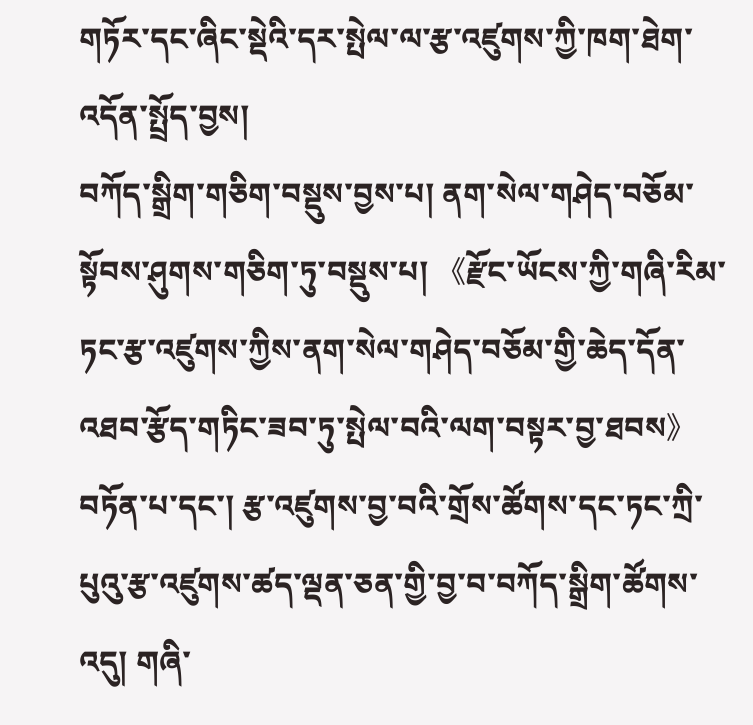གཏོར་དང་ཞིང་སྡེའི་དར་སྤེལ་ལ་རྩ་འཛུགས་ཀྱི་ཁག་ཐེག་འདོན་སྤྲོད་བྱས།
བཀོད་སྒྲིག་གཅིག་བསྡུས་བྱས་པ། ནག་སེལ་གཤེད་བཅོམ་སྟོབས་ཤུགས་གཅིག་ཏུ་བསྡུས་པ། 《རྫོང་ཡོངས་ཀྱི་གཞི་རིམ་ཏང་རྩ་འཛུགས་ཀྱིས་ནག་སེལ་གཤེད་བཅོམ་གྱི་ཆེད་དོན་འཐབ་རྩོད་གཏིང་ཟབ་ཏུ་སྤེལ་བའི་ལག་བསྟར་བྱ་ཐབས》བཏོན་པ་དང་། རྩ་འཛུགས་བྱ་བའི་གྲོས་ཚོགས་དང་ཏང་ཀྲི་པུའུ་རྩ་འཛུགས་ཚད་ལྡན་ཅན་གྱི་བྱ་བ་བཀོད་སྒྲིག་ཚོགས་འདུ། གཞི་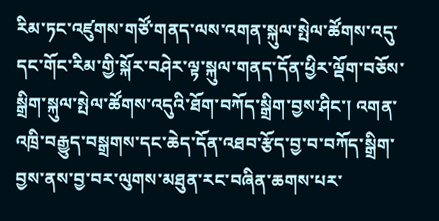རིམ་ཏང་འཛུགས་གཙོ་གནད་ལས་འགན་སྐུལ་སྤེལ་ཚོགས་འདུ་དང་གོང་རིམ་གྱི་སྐོར་བཤེར་ལྟ་སྐུལ་གནད་དོན་ཕྱིར་ལྡོག་བཅོས་སྒྲིག་སྐུལ་སྤེལ་ཚོགས་འདུའི་ཐོག་བཀོད་སྒྲིག་བྱས་ཤིང་། འགན་འཁྲི་བརྒྱུད་བསྒྲགས་དང་ཆེད་དོན་འཐབ་རྩོད་བྱ་བ་བཀོད་སྒྲིག་བྱས་ནས་བྱ་བར་ལུགས་མཐུན་རང་བཞིན་ཆགས་པར་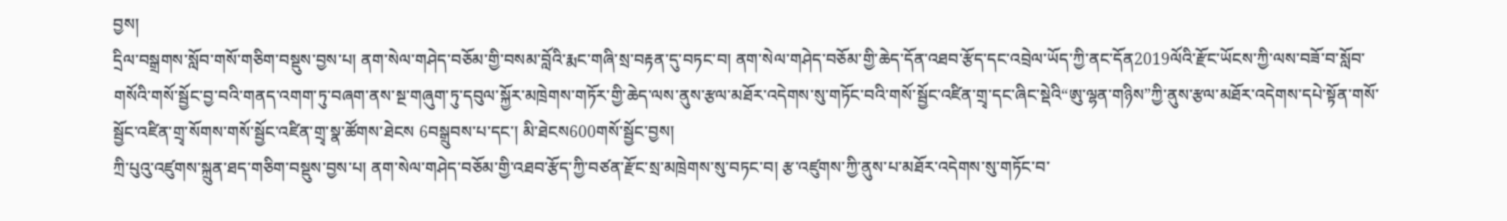བྱས།
དྲིལ་བསྒྲགས་སློབ་གསོ་གཅིག་བསྡུས་བྱས་པ། ནག་སེལ་གཤེད་བཅོམ་གྱི་བསམ་བློའི་རྨང་གཞི་སྲ་བརྟན་དུ་བཏང་བ། ནག་སེལ་གཤེད་བཅོམ་གྱི་ཆེད་དོན་འཐབ་རྩོད་དང་འབྲེལ་ཡོད་ཀྱི་ནང་དོན2019ལོའི་རྫོང་ཡོངས་ཀྱི་ལས་བཟོ་བ་སློབ་གསོའི་གསོ་སྦྱོང་བྱ་བའི་གནད་འགག་ཏུ་བཞག་ནས་སྔ་གཞུག་ཏུ་དབུལ་སྐྱོར་མཁྲེགས་གཏོར་གྱི་ཆེད་ལས་ནུས་རྩལ་མཐོར་འདེགས་སུ་གཏོང་བའི་གསོ་སྦྱོང་འཛིན་གྲྭ་དང་ཞིང་སྡེའི“ཨུ་ལྷན་གཉིས”ཀྱི་ནུས་རྩལ་མཐོར་འདེགས་དཔེ་སྟོན་གསོ་སྦྱོང་འཛིན་གྲྭ་སོགས་གསོ་སྦྱོང་འཛིན་གྲྭ་སྣ་ཚོགས་ཐེངས 6བསྒྲུབས་པ་དང་། མི་ཐེངས600གསོ་སྦྱོང་བྱས།
ཀྲི་པུའུ་འཛུགས་སྐྲུན་ཐད་གཅིག་བསྡུས་བྱས་པ། ནག་སེལ་གཤེད་བཅོམ་གྱི་འཐབ་རྩོད་ཀྱི་བཙན་རྫོང་སྲ་མཁྲེགས་སུ་བཏང་བ། རྩ་འཛུགས་ཀྱི་ནུས་པ་མཐོར་འདེགས་སུ་གཏོང་བ་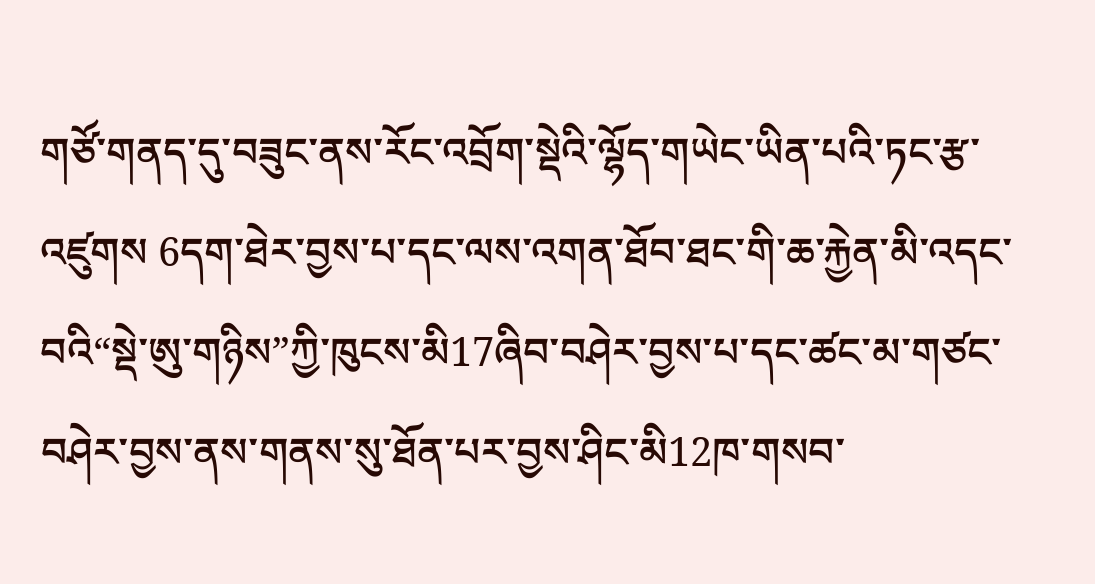གཙོ་གནད་དུ་བཟུང་ནས་རོང་འབྲོག་སྡེའི་ལྷོད་གཡེང་ཡིན་པའི་ཏང་རྩ་འཛུགས 6དག་ཐེར་བྱས་པ་དང་ལས་འགན་ཐོབ་ཐང་གི་ཆ་རྐྱེན་མི་འདང་བའི“སྡེ་ཨུ་གཉིས”ཀྱི་ཁུངས་མི17ཞིབ་བཤེར་བྱས་པ་དང་ཚང་མ་གཙང་བཤེར་བྱས་ནས་གནས་སུ་ཐོན་པར་བྱས་ཤིང་མི12ཁ་གསབ་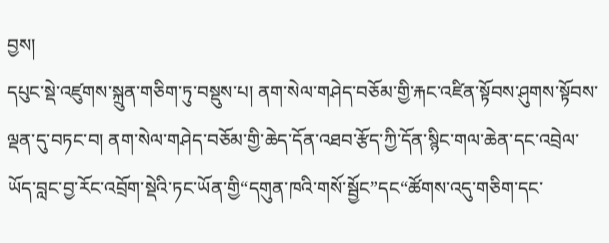བྱས།
དཔུང་སྡེ་འཛུགས་སྐྲུན་གཅིག་ཏུ་བསྡུས་པ། ནག་སེལ་གཤེད་བཅོམ་གྱི་རྐང་འཛིན་སྟོབས་ཤུགས་སྟོབས་ལྡན་དུ་བཏང་བ། ནག་སེལ་གཤེད་བཅོམ་གྱི་ཆེད་དོན་འཐབ་རྩོད་ཀྱི་དོན་སྙིང་གལ་ཆེན་དང་འབྲེལ་ཡོད་བླང་བྱ་རོང་འབྲོག་སྡེའི་ཏང་ཡོན་གྱི“དགུན་ཁའི་གསོ་སྦྱོང”དང“ཚོགས་འདུ་གཅིག་དང་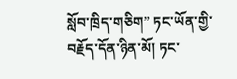སློབ་ཁྲིད་གཅིག” ཏང་ཡོན་གྱི་བརྗོད་དོན་ཉིན་མོ། ཏང་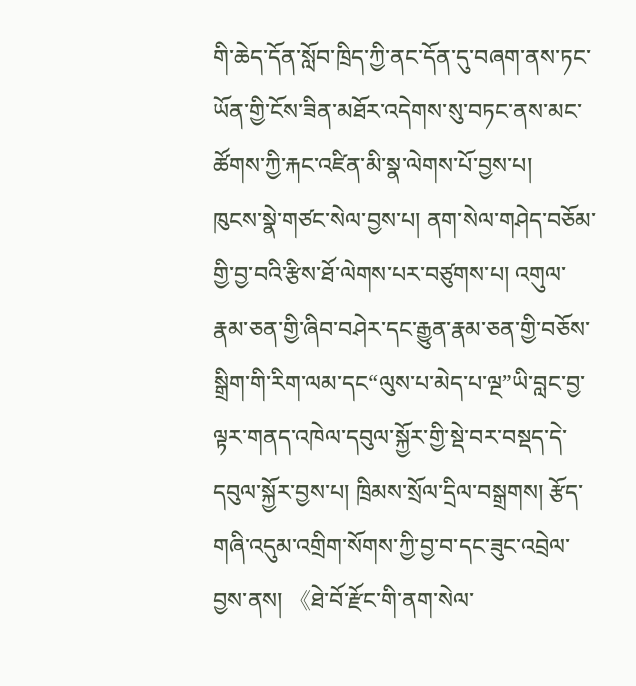གི་ཆེད་དོན་སློབ་ཁྲིད་ཀྱི་ནང་དོན་དུ་བཞག་ནས་ཏང་ཡོན་གྱི་ངོས་ཟིན་མཐོར་འདེགས་སུ་བཏང་ནས་མང་ཚོགས་ཀྱི་རྐང་འཛིན་མི་སྣ་ལེགས་པོ་བྱས་པ།
ཁུངས་སྣེ་གཙང་སེལ་བྱས་པ། ནག་སེལ་གཤེད་བཅོམ་གྱི་བྱ་བའི་རྩིས་ཐོ་ལེགས་པར་བཙུགས་པ། འགུལ་རྣམ་ཅན་གྱི་ཞིབ་བཤེར་དང་རྒྱུན་རྣམ་ཅན་གྱི་བཅོས་སྒྲིག་གི་རིག་ལམ་དང“ལུས་པ་མེད་པ་ལྔ”ཡི་བླང་བྱ་ལྟར་གནད་འཁེལ་དབུལ་སྐྱོར་གྱི་སྡེ་བར་བསྡད་དེ་དབུལ་སྐྱོར་བྱས་པ། ཁྲིམས་སྲོལ་དྲིལ་བསྒྲགས། རྩོད་གཞི་འདུམ་འགྲིག་སོགས་ཀྱི་བྱ་བ་དང་ཟུང་འབྲེལ་བྱས་ནས། 《ཐེ་བོ་རྫོང་གི་ནག་སེལ་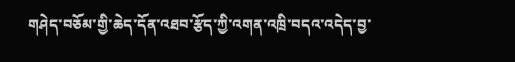གཤེད་བཅོམ་གྱི་ཆེད་དོན་འཐབ་རྩོད་ཀྱི་འགན་འཁྲི་བདའ་འདེད་བྱ་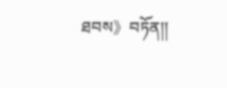ཐབས》བཏོན།།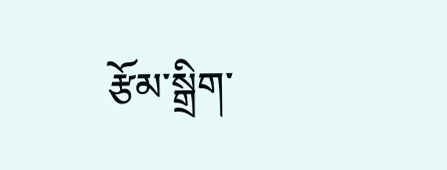རྩོམ་སྒྲིག་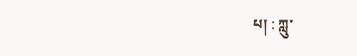པ། : ཀླུ་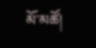མོ་མཚོ།